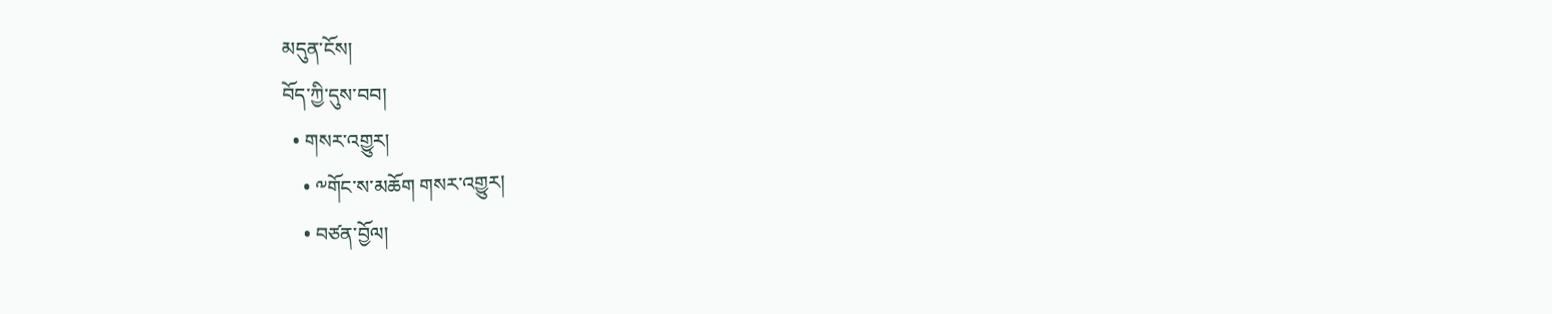མདུན་ངོས།
བོད་ཀྱི་དུས་བབ།
  • གསར་འགྱུར།
    • ༸གོང་ས་མཆོག གསར་འགྱུར།
    • བཙན་བྱོལ།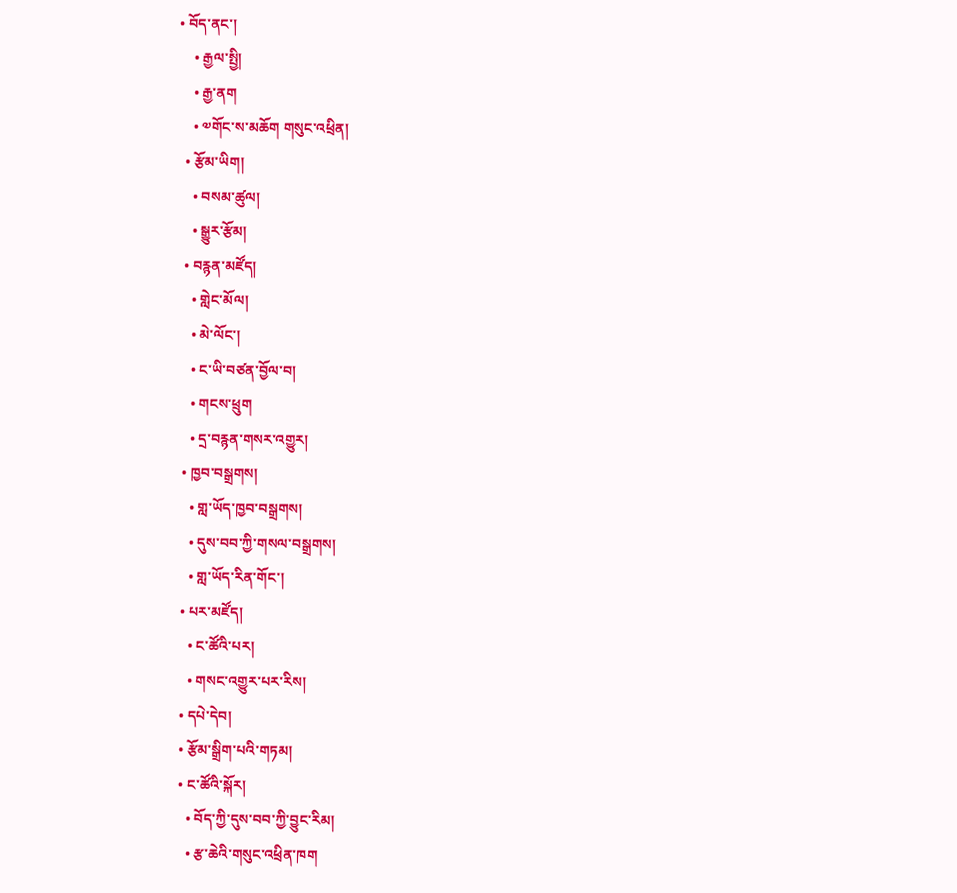• བོད་ནང་།
    • རྒྱལ་སྤྱི།
    • རྒྱ་ནག
    • ༧གོང་ས་མཆོག གསུང་འཕྲིན།
  • རྩོམ་ཡིག།
    • བསམ་ཚུལ།
    • སྒྱུར་རྩོམ།
  • བརྙན་མཛོད།
    • གླེང་མོལ།
    • མེ་ལོང་།
    • ང་ཡི་བཙན་བྱོལ་བ།
    • གངས་ཕྲུག
    • དྲ་བརྙན་གསར་འགྱུར།
  • ཁྱབ་བསྒྲགས།
    • གླ་ཡོད་ཁྱབ་བསྒྲགས།
    • དུས་བབ་ཀྱི་གསལ་བསྒྲགས།
    • གླ་ཡོད་རིན་གོང་།
  • པར་མཛོད།
    • ང་ཚོའི་པར།
    • གསང་འགྱུར་པར་རིས།
  • དཔེ་དེབ།
  • རྩོམ་སྒྲིག་པའི་གཏམ།
  • ང་ཚོའི་སྐོར།
    • བོད་ཀྱི་དུས་བབ་ཀྱི་བྱུང་རིམ།
    • རྩ་ཆེའི་གསུང་འཕྲིན་ཁག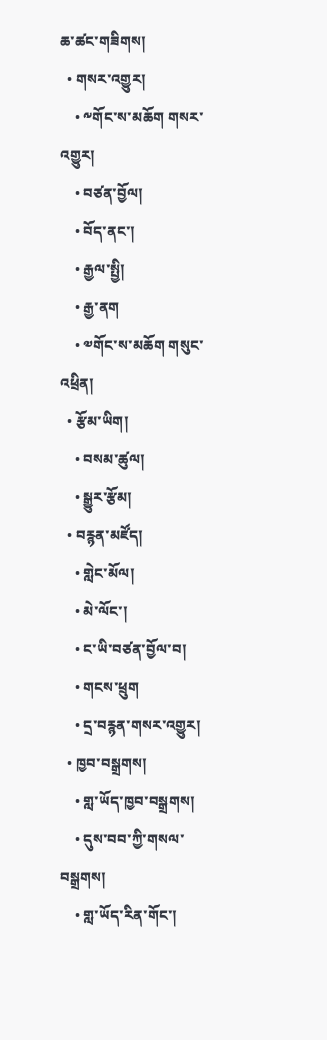ཆ་ཚང་གཟིགས།
  • གསར་འགྱུར།
    • ༸གོང་ས་མཆོག གསར་འགྱུར།
    • བཙན་བྱོལ།
    • བོད་ནང་།
    • རྒྱལ་སྤྱི།
    • རྒྱ་ནག
    • ༧གོང་ས་མཆོག གསུང་འཕྲིན།
  • རྩོམ་ཡིག།
    • བསམ་ཚུལ།
    • སྒྱུར་རྩོམ།
  • བརྙན་མཛོད།
    • གླེང་མོལ།
    • མེ་ལོང་།
    • ང་ཡི་བཙན་བྱོལ་བ།
    • གངས་ཕྲུག
    • དྲ་བརྙན་གསར་འགྱུར།
  • ཁྱབ་བསྒྲགས།
    • གླ་ཡོད་ཁྱབ་བསྒྲགས།
    • དུས་བབ་ཀྱི་གསལ་བསྒྲགས།
    • གླ་ཡོད་རིན་གོང་།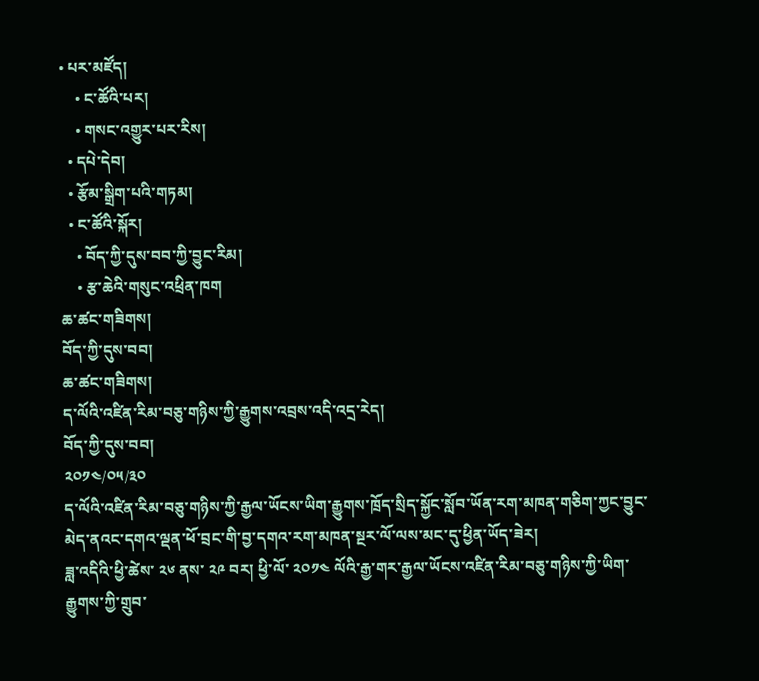• པར་མཛོད།
    • ང་ཚོའི་པར།
    • གསང་འགྱུར་པར་རིས།
  • དཔེ་དེབ།
  • རྩོམ་སྒྲིག་པའི་གཏམ།
  • ང་ཚོའི་སྐོར།
    • བོད་ཀྱི་དུས་བབ་ཀྱི་བྱུང་རིམ།
    • རྩ་ཆེའི་གསུང་འཕྲིན་ཁག
ཆ་ཚང་གཟིགས།
བོད་ཀྱི་དུས་བབ།
ཆ་ཚང་གཟིགས།
ད་ལོའི་འཛིན་རིམ་བཅུ་གཉིས་ཀྱི་རྒྱུགས་འབྲས་འདི་འདྲ་རེད།
བོད་ཀྱི་དུས་བབ།
༢༠༡༤/༠༥/༣༠
ད་ལོའི་འཛིན་རིམ་བཅུ་གཉིས་ཀྱི་རྒྱལ་ཡོངས་ཡིག་རྒྱུགས་ཁྲོད་སྲིད་སྐྱོང་སློབ་ཡོན་རག་མཁན་གཅིག་ཀྱང་བྱུང་མེད་ནའང་དགའ་ལྡན་ཕོ་བྲང་གི་བྱ་དགའ་རག་མཁན་སྔར་ལོ་ལས་མང་དུ་ཕྱིན་ཡོད་ཟེར།
ཟླ་འདིའི་ཕྱི་ཚེས་ ༢༦ ནས་ ༢༩ བར། ཕྱི་ལོ་ ༢༠༡༤ ལོའི་རྒྱ་གར་རྒྱལ་ཡོངས་འཛིན་རིམ་བཅུ་གཉིས་ཀྱི་ཡིག་རྒྱུགས་ཀྱི་གྲུབ་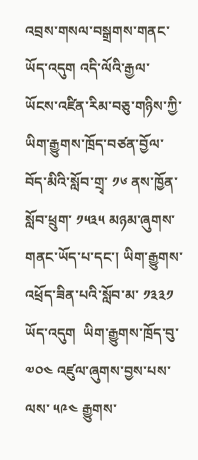འབྲས་གསལ་བསྒྲགས་གནང་ཡོད་འདུག འདི་ལོའི་རྒྱལ་ཡོངས་འཛིན་རིམ་བཅུ་གཉིས་ཀྱི་ཡིག་རྒྱུགས་ཁྲོད་བཙན་བྱོལ་བོད་མིའི་སློབ་གྲྭ་ ༡༦ ནས་ཁྱོན་སློབ་ཕྲུག་ ༡༥༣༥ མཉམ་ཞུགས་གནང་ཡོད་པ་དང་། ཡིག་རྒྱུགས་འཕྲོད་ཟིན་པའི་སློབ་མ་ ༡༣༣༡ ཡོད་འདུག  ཡིག་རྒྱུགས་ཁྲོད་བུ་ ༧༠༤ འཛུལ་ཞུགས་བྱས་པས་ལས་ ༥༩༤ རྒྱུགས་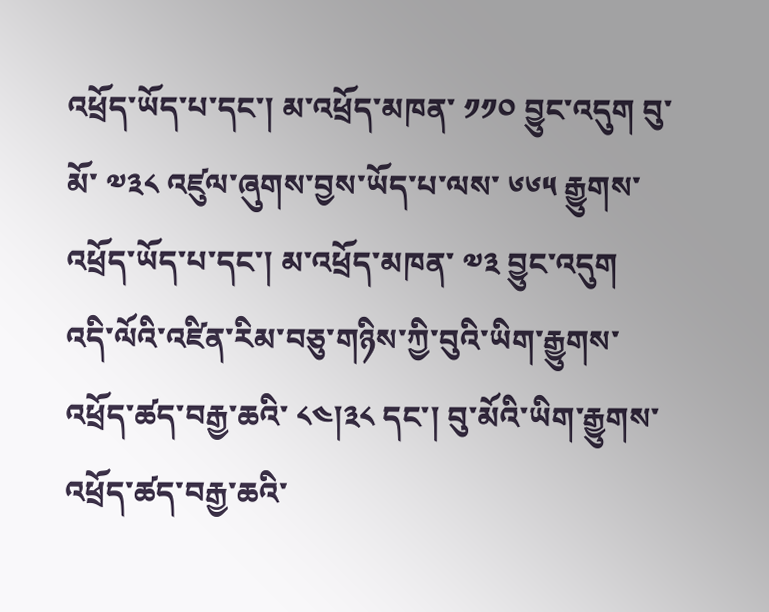འཕྲོད་ཡོད་པ་དང་། མ་འཕྲོད་མཁན་ ༡༡༠ བྱུང་འདུག བུ་མོ་ ༧༣༨ འཛུལ་ཞུགས་བྱས་ཡོད་པ་ལས་ ༦༦༥ རྒྱུགས་འཕྲོད་ཡོད་པ་དང་། མ་འཕྲོད་མཁན་ ༧༣ བྱུང་འདུག
འདི་ལོའི་འཛིན་རིམ་བཅུ་གཉིས་ཀྱི་བུའི་ཡིག་རྒྱུགས་འཕྲོད་ཚད་བརྒྱ་ཆའི་ ༨༤།༣༨ དང་། བུ་མོའི་ཡིག་རྒྱུགས་འཕྲོད་ཚད་བརྒྱ་ཆའི་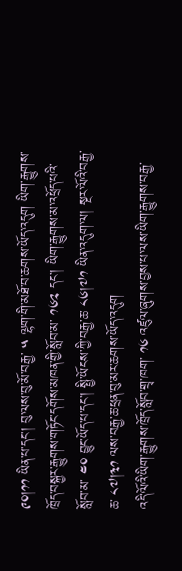༩༠།༡༡ ཡིན་པ་དང་། བུ་ལས་བུ་མོ་བརྒྱ་ ༥ ལྷག་གི་མཐོ་བ་ཆགས་ཡོད་འདུག ཡིག་རྒྱུགས་ཁྲོད་བསྐྱར་རྒྱུགས་གཏོང་དགོས་མཁན་གྱི་སློབ་མ་ ༡༦༢ དང་། ཡིག་རྒྱུགས་མ་འཕྲོད་པའི་སློབ་མ་ ༤༠ བྱུང་ཡོད་པ་དང་། སྤྱི་ཡོངས་ཀྱི་བརྒྱ་ཆ་ ༨༦།༧༡ ཡིན་འདུག་ལ། སྔར་ལོའི་བརྒྱ་ཆ་ ༨༧།༣༡ ལས་བརྒྱ་ཆ་ཕྲན་བུ་མར་ཆགས་ཡོད་འདུག
འདི་ལོའི་ཡིག་རྒྱུགས་ཁྲོད་སློབ་གྲྭ་ཁག་ ༡༦ འཛུལ་ཞུགས་བྱས་པ་ལས་ཡིག་རྒྱུགས་བརྒྱ་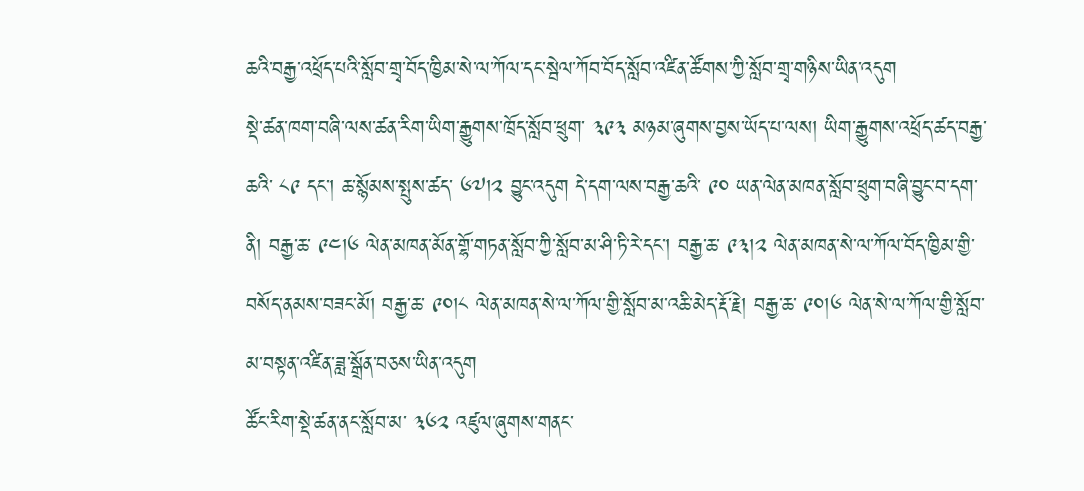ཆའི་བརྒྱ་འཕྲོད་པའི་སློབ་གྲྭ་བོད་ཁྱིམ་སེ་ལ་ཀོལ་དང་སྦེལ་ཀོབ་བོད་སློབ་འཛིན་ཚོགས་ཀྱི་སློབ་གྲྭ་གཉིས་ཡིན་འདུག
སྡེ་ཚན་ཁག་བཞི་ལས་ཚན་རིག་ཡིག་རྒྱུགས་ཁྲོད་སློབ་ཕྲུག་ ༣༩༣ མཉམ་ཞུགས་བྱས་ཡོད་པ་ལས། ཡིག་རྒྱུགས་འཕྲོད་ཚད་བརྒྱ་ཆའི་ ༨༩ དང་། ཆ་སྙོམས་སྤུས་ཚད་ ༦༧།༢ བྱུང་འདུག དེ་དག་ལས་བརྒྱ་ཆའི་ ༩༠ ཡན་ལེན་མཁན་སློབ་ཕྲུག་བཞི་བྱུང་བ་དག་ནི། བརྒྱ་ཆ་ ༩༤།༦ ལེན་མཁན་མོན་གྷོ་གཏན་སློབ་ཀྱི་སློབ་མ་ཤི་ཏི་རེ་དང་། བརྒྱ་ཆ་ ༩༣།༢ ལེན་མཁན་སེ་ལ་ཀོལ་བོད་ཁྱིམ་གྱི་བསོད་ནམས་བཟང་མོ། བརྒྱ་ཆ་ ༩༠།༨ ལེན་མཁན་སེ་ལ་ཀོལ་གྱི་སློབ་མ་འཆི་མེད་རྡོ་རྗེ། བརྒྱ་ཆ་ ༩༠།༦ ལེན་སེ་ལ་ཀོལ་གྱི་སློབ་མ་བསྟན་འཛིན་ཟླ་སྒྲོན་བཅས་ཡིན་འདུག
ཚོང་རིག་སྡེ་ཚན་ནང་སློབ་མ་ ༣༦༢ འཛུལ་ཞུགས་གནང་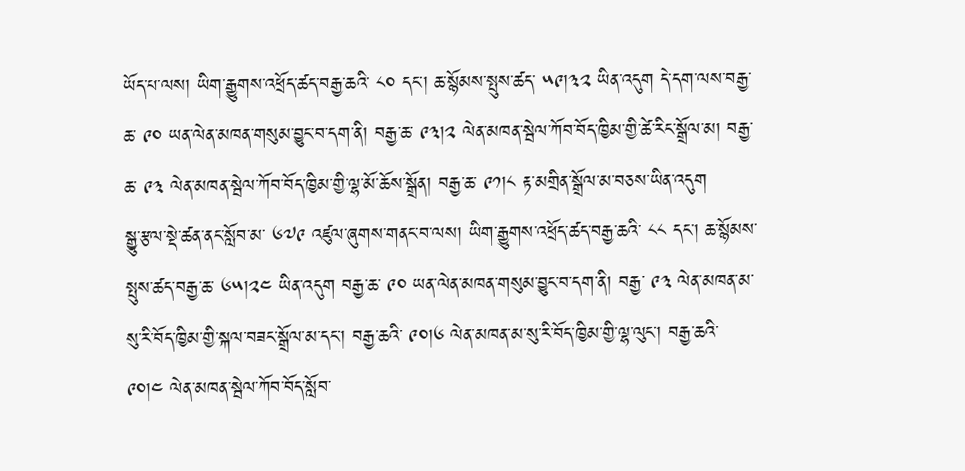ཡོད་པ་ལས། ཡིག་རྒྱུགས་འཕྲོད་ཚད་བརྒྱ་ཆའི་ ༨༠ དང་། ཆ་སྙོམས་སྤུས་ཚད་ ༥༩།༣༢ ཡིན་འདུག དེ་དག་ལས་བརྒྱ་ཆ་ ༩༠ ཡན་ལེན་མཁན་གསུམ་བྱུང་བ་དག་ནི། བརྒྱ་ཆ་ ༩༣།༢ ལེན་མཁན་སྦེལ་ཀོབ་བོད་ཁྱིམ་གྱི་ཚེ་རིང་སྒྲོལ་མ། བརྒྱ་ཆ་ ༩༣ ལེན་མཁན་སྦེལ་ཀོབ་བོད་ཁྱིམ་གྱི་ལྷ་མོ་ཆོས་སྒྲོན། བརྒྱ་ཆ་ ༩༡།༨ རྟ་མགྲིན་སྒྲོལ་མ་བཅས་ཡིན་འདུག
སྒྱུ་རྩལ་སྡེ་ཚན་ནང་སློབ་མ་ ༦༧༩ འཛུལ་ཞུགས་གནང་བ་ལས། ཡིག་རྒྱུགས་འཕྲོད་ཚད་བརྒྱ་ཆའི་ ༨༨ དང་། ཆ་སྙོམས་སྤུས་ཚད་བརྒྱ་ཆ་ ༦༥།༢༤ ཡིན་འདུག བརྒྱ་ཆ་ ༩༠ ཡན་ལེན་མཁན་གསུམ་བྱུང་བ་དག་ནི། བརྒྱ་ ༩༣ ལེན་མཁན་མ་སུ་རི་བོད་ཁྱིམ་གྱི་སྐལ་བཟང་སྒྲོལ་མ་དང་། བརྒྱ་ཆའི་ ༩༠།༦ ལེན་མཁན་མ་སུ་རི་བོད་ཁྱིམ་གྱི་ལྷ་ལུང་། བརྒྱ་ཆའི་ ༩༠།༤ ལེན་མཁན་སྦེལ་ཀོབ་བོད་སློབ་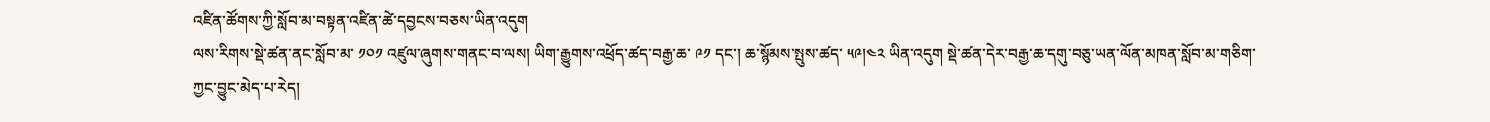འཛིན་ཚོགས་ཀྱི་སློབ་མ་བསྟན་འཛིན་ཚེ་དབྱངས་བཅས་ཡིན་འདུག
ལས་རིགས་སྡེ་ཚན་ནང་སློབ་མ་ ༡༠༡ འཛུལ་ཞུགས་གནང་བ་ལས། ཡིག་རྒྱུགས་འཕྲོད་ཚད་བརྒྱ་ཆ་ ༩༡ དང་། ཆ་སྙོམས་སྤུས་ཚད་ ༥༩།༤༢ ཡིན་འདུག སྡེ་ཚན་དེར་བརྒྱ་ཆ་དགུ་བཅུ་ཡན་ལོན་མཁན་སློབ་མ་གཅིག་ཀྱང་བྱུང་མེད་པ་རེད།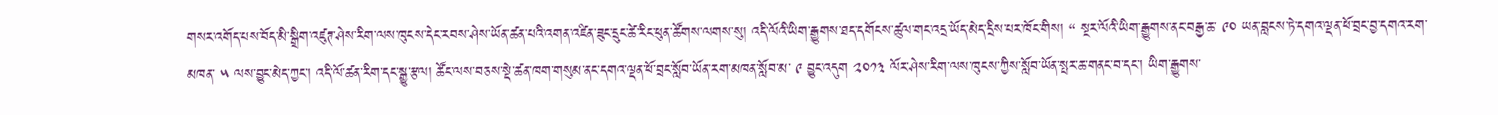གསར་འགོད་པས་བོད་མི་སྒྲིག་འཛུཊ་ཤེས་རིག་ལས་ཁུངས་དེང་རབས་ཤེས་ཡོན་ཚན་པའི་འགན་འཛིན་ཟུང་དྲུང་ཚེ་རིང་ཕུན་ཚོགས་ལགས་སུ། འདི་ལོའི་ཡིག་རྒྱུགས་ཐད་དགོངས་ཚུལ་གང་འདྲ་ཡོད་མེད་དྲིས་པར་ཁོང་གིས། “ སྔར་ལོའི་ཡིག་རྒྱུགས་ནང་བརྒྱ་ཆ་ ༩༠ ཡན་བླངས་ཏེ་དགའ་ལྡན་ཕོ་བྲང་བྱ་དགའ་རག་མཁན་ ༥ ལས་བྱུང་མེད་ཀྱང་། འདི་ལོ་ཚན་རིག་དང་སྒྱུ་རྩལ། ཚོང་ལས་བཅས་སྡེ་ཚན་ཁག་གསུམ་ནང་དགའ་ལྡན་ཕོ་བྲང་སློབ་ཡོན་རག་མཁན་སློབ་མ་ ༩ བྱུང་འདུག ༢༠༡༣ ལོར་ཤེས་རིག་ལས་ཁུངས་ཀྱིས་སློབ་ཡོན་སྤར་ཆ་གནང་བ་དང་། ཡིག་རྒྱུགས་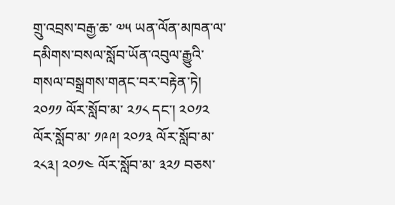གྲུ་འབྲས་བརྒྱ་ཆ་ ༧༥ ཡན་ལོན་མཁན་ལ་དམིགས་བསལ་སློབ་ཡོན་འབུལ་རྒྱུའི་གསལ་བསྒྲགས་གནང་བར་བརྟེན་ཏེ། ༢༠༡༡ ལོར་སློབ་མ་ ༢༡༨ དང་། ༢༠༡༢ ལོར་སློབ་མ་ ༡༩༩། ༢༠༡༣ ལོར་སློབ་མ་ ༢༨༣། ༢༠༡༤ ལོར་སློབ་མ་ ༣༢༡ བཅས་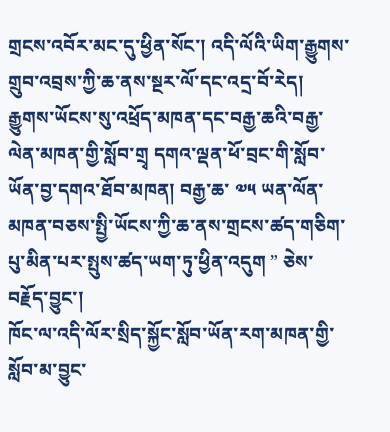གྲངས་འབོར་མང་དུ་ཕྱིན་སོང་། འདི་ལོའི་ཡིག་རྒྱུགས་གྲུབ་འབྲས་ཀྱི་ཆ་ནས་སྔར་ལོ་དང་འདྲ་བོ་རེད། རྒྱུགས་ཡོངས་སུ་འཕྲོད་མཁན་དང་བརྒྱ་ཆའི་བརྒྱ་ལེན་མཁན་གྱི་སློབ་གྲྭ དགའ་ལྡན་ཕོ་བྲང་གི་སློབ་ཡོན་བྱ་དགའ་ཐོབ་མཁན། བརྒྱ་ཆ་ ༧༥ ཡན་ལོན་མཁན་བཅས་སྤྱི་ཡོངས་ཀྱི་ཆ་ནས་གྲངས་ཚད་གཅིག་པུ་མིན་པར་སྤུས་ཚད་ཡག་ཏུ་ཕྱིན་འདུག ” ཅེས་བརྗོད་བྱུང་།
ཁོང་ལ་འདི་ལོར་སྲིད་སྐྱོང་སློབ་ཡོན་རག་མཁན་གྱི་སློབ་མ་བྱུང་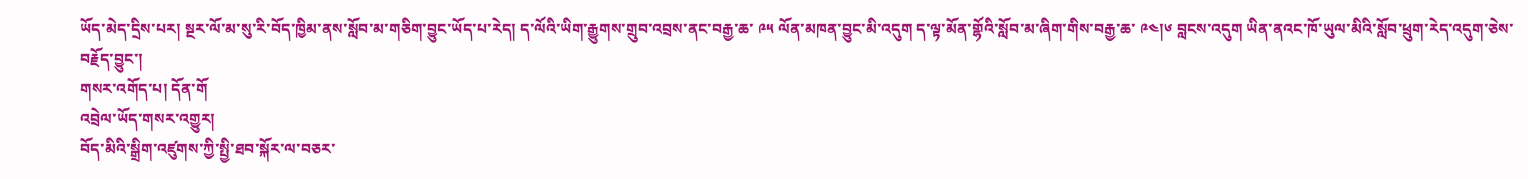ཡོད་མེད་དྲིས་པར། སྔར་ལོ་མ་སུ་རི་བོད་ཁྱིམ་ནས་སློབ་མ་གཅིག་བྱུང་ཡོད་པ་རེད། ད་ལོའི་ཡིག་རྒྱུགས་གྲུབ་འབྲས་ནང་བརྒྱ་ཆ་ ༩༥ ལོན་མཁན་བྱུང་མི་འདུག ད་ལྟ་མོན་གྷོའི་སློབ་མ་ཞིག་གིས་བརྒྱ་ཆ་ ༩༤།༦ བླངས་འདུག ཡིན་ནའང་ཁོ་ཡུལ་མིའི་སློབ་ཕྲུག་རེད་འདུག་ཅེས་བརྗོད་བྱུང་།
གསར་འགོད་པ། དོན་གོ
འབྲེལ་ཡོད་གསར་འགྱུར།
བོད་མིའི་སྒྲིག་འཛུགས་ཀྱི་སྤྱི་ཐབ་སྐོར་ལ་བཅར་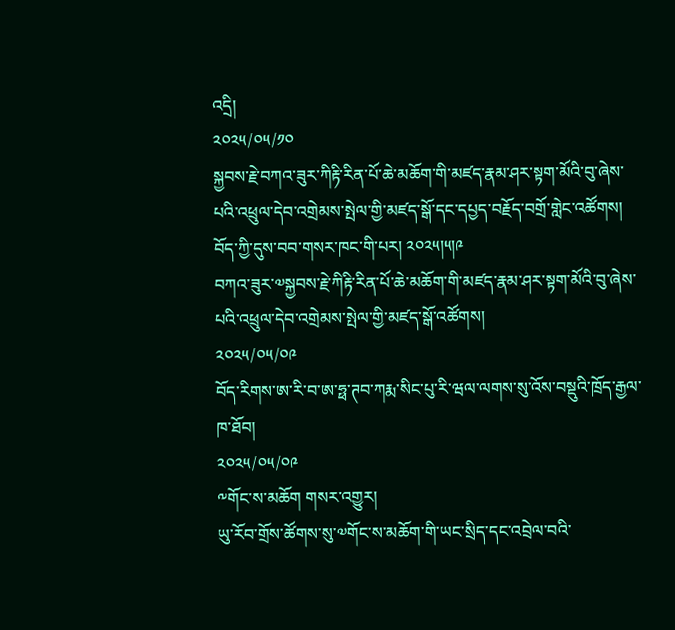འདྲི།
༢༠༢༥/༠༥/༡༠
སྐྱབས་རྗེ་བཀའ་ཟུར་ཀིརྟི་རིན་པོ་ཆེ་མཆོག་གི་མཛད་རྣམ་ཤར་སྟག་མོའི་བུ་ཞེས་པའི་འཕྲུལ་དེབ་འགྲེམས་སྤེལ་གྱི་མཛད་སྒོ་དང་དཔྱད་བརྗོད་བགྲོ་གླེང་འཚོགས། བོད་ཀྱི་དུས་བབ་གསར་ཁང་གི་པར། ༢༠༢༥།༥།༩
བཀའ་ཟུར་༧སྐྱབས་རྗེ་ཀིརྟི་རིན་པོ་ཆེ་མཆོག་གི་མཛད་རྣམ་ཤར་སྟག་མོའི་བུ་ཞེས་པའི་འཕྲུལ་དེབ་འགྲེམས་སྤེལ་གྱི་མཛད་སྒོ་འཚོགས།
༢༠༢༥/༠༥/༠༩
བོད་རིགས་ཨ་རི་བ་ཨ་ཧྥ་ཊབ་ཀརྨ་སིང་པུ་རི་ཝལ་ལགས་སུ་འོས་བསྡུའི་ཁྲོད་རྒྱལ་ཁ་ཐོབ།
༢༠༢༥/༠༥/༠༩
༸གོང་ས་མཆོག གསར་འགྱུར།
ཡུ་རོབ་གྲོས་ཚོགས་སུ་༧གོང་ས་མཆོག་གི་ཡང་སྲིད་དང་འབྲེལ་བའི་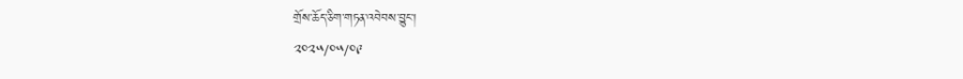གྲོས་ཆོད་ཅིག་གཏན་འབེབས་བྱུང་།
༢༠༢༥/༠༥/༠༩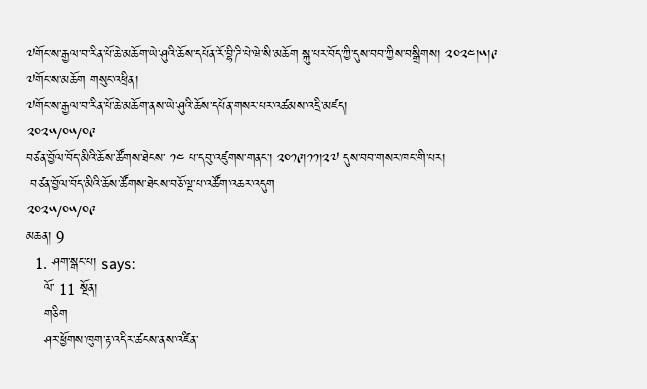༧གོང་ས་རྒྱལ་བ་རིན་པོ་ཆེ་མཆོག་ཡེ་ཤུའི་ཆོས་དཔོན་རོ་བྷི་ཌི་པེ་ཝེ་སི་མཆོག སྐུ་པར་བོད་ཀྱི་དུས་བབ་ཀྱིས་བསྒྲིགས། ༢༠༢༤།༥།༩
༧གོང་ས་མཆོག གསུང་འཕྲིན།
༧གོང་ས་རྒྱལ་བ་རིན་པོ་ཆེ་མཆོག་ནས་ཡེ་ཤུའི་ཆོས་དཔོན་གསར་པར་འཚམས་འདྲི་མཛད།
༢༠༢༥/༠༥/༠༩
བཙན་བྱོལ་བོད་མིའི་ཆོས་ཚོགས་ཐེངས་ ༡༤ པ་དབུ་འཛུགས་གནང་། ༢༠༡༩།༡༡།༢༧ དུས་བབ་གསར་ཁང་གི་པར།
 བཙན་བྱོལ་བོད་མིའི་ཆོས་ཚོགས་ཐེངས་བཅོ་ལྔ་པ་འཚོག་འཆར་འདུག
༢༠༢༥/༠༥/༠༩
མཆན། 9
  1. ཤག་སྒང་པ། says:
    ལོ་ 11 སྔོན།
    གཅིག
    ཤར་ཕྱོགས་ཁུག་རྟ་འདིར་ཚངས་ནས་འཛིན་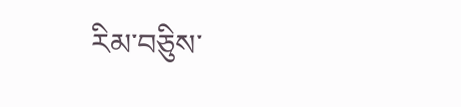རིམ་བཅིུས་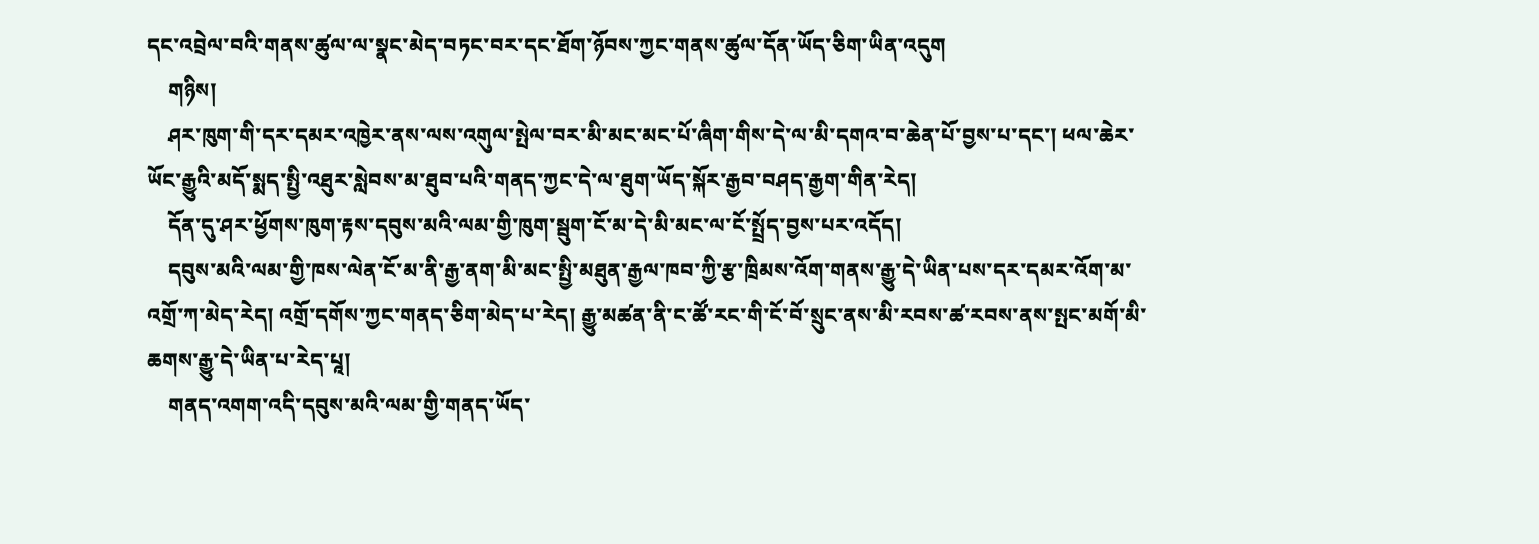དང་འབྲེལ་བའི་གནས་ཚུལ་ལ་སྣང་མེད་བཏང་བར་དང་ཐོག་ཉོབས་ཀྱང་གནས་ཚུལ་དོན་ཡོད་ཅིག་ཡིན་འདུག
    གཉིས།
    ཤར་ཁུག་གི་དར་དམར་འཁྱེར་ནས་ལས་འགུལ་སྤེལ་བར་མི་མང་མང་པོ་ཞིག་གིས་དེ་ལ་མི་དགའ་བ་ཆེན་པོ་བྱས་པ་དང་། ཕལ་ཆེར་ཡོང་རྒྱུའི་མདོ་སྨད་སྤྱི་འཐུར་སླེབས་མ་ཐུབ་པའི་གནད་ཀྱང་དེ་ལ་ཐུག་ཡོད་སྐོར་རྒྱབ་བཤད་རྒྱག་གིན་རེད།
    དོན་དུ་ཤར་ཕྱོགས་ཁུག་རྟས་དབུས་མའི་ལམ་གྱི་ཁུག་སྦུག་ངོ་མ་དེ་མི་མང་ལ་ངོ་སྤྲོད་བྱས་པར་འདོད།
    དབུས་མའི་ལམ་གྱི་ཁས་ལེན་ངོ་མ་ནི་རྒྱ་ནག་མི་མང་སྤྱི་མཐུན་རྒྱལ་ཁབ་ཀྱི་རྩ་ཁྲིམས་འོག་གནས་རྒྱུ་དེ་ཡིན་པས་དར་དམར་འོག་མ་འགྲོ་ཀ་མེད་རེད། འགྲོ་དགོས་ཀྱང་གནད་ཅིག་མེད་པ་རེད། རྒྱུ་མཚན་ནི་ང་ཚོ་རང་གི་ངོ་བོ་སྲུང་ནས་མི་རབས་ཚ་རབས་ནས་སྤང་མགོ་མི་ཆགས་རྒྱུ་དེ་ཡིན་པ་རེད་པཱ།
    གནད་འགག་འདི་དབུས་མའི་ལམ་གྱི་གནད་ཡོད་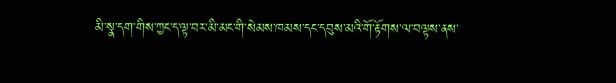མི་སྣ་དག་གིས་ཀྱང་ད་ལྟ་བར་མི་མང་གི་སེམས་ཁམས་དང་དབུས་མའི་གོ་རྟོགས་ལ་བལྟས་ནས་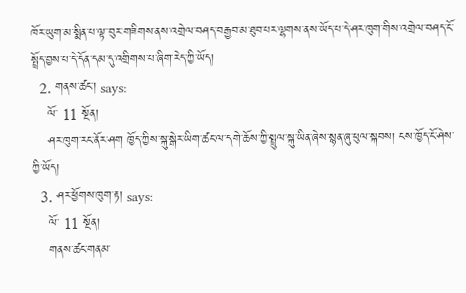ཁོར་ཡུག་མ་སྨིན་པ་ལྟ་་བུར་གཟིགས་ནས་འགྲེལ་བཤད་བརྒྱབ་མ་ཐུབ་པར་ལྷགས་ནས་ཡོད་པ་དེ་ཤར་ཁུག་གིས་འགྲེལ་བཤད་ངོ་སྤྲོད་བྱས་པ་དེ་དོན་དམ་དུ་འགྲིགས་པ་ཞིག་རེད་ཀྱི་ཡོད།
  2. གནས་ཚང་། says:
    ལོ་ 11 སྔོན།
    ཤར་ཁུག་རང་ནོར་ཤག ཁྱོད་ཀྱིས་སྐུ་སྒེར་ཡིག་ཚང་ལ་དགེ་ཆོས་ཀྱི་སྤྲུལ་སྐུ་ཡིན་ཞེས་སྙན་ཞུ་ཕུལ་སྐབས། ངས་ཁྱོད་ངོ་ཤེས་ཀྱི་ཡོད།
  3. ཤར་ཕྱོགས་ཁུག་རྟ། says:
    ལོ་ 11 སྔོན།
    གནས་ཚང་གནམ་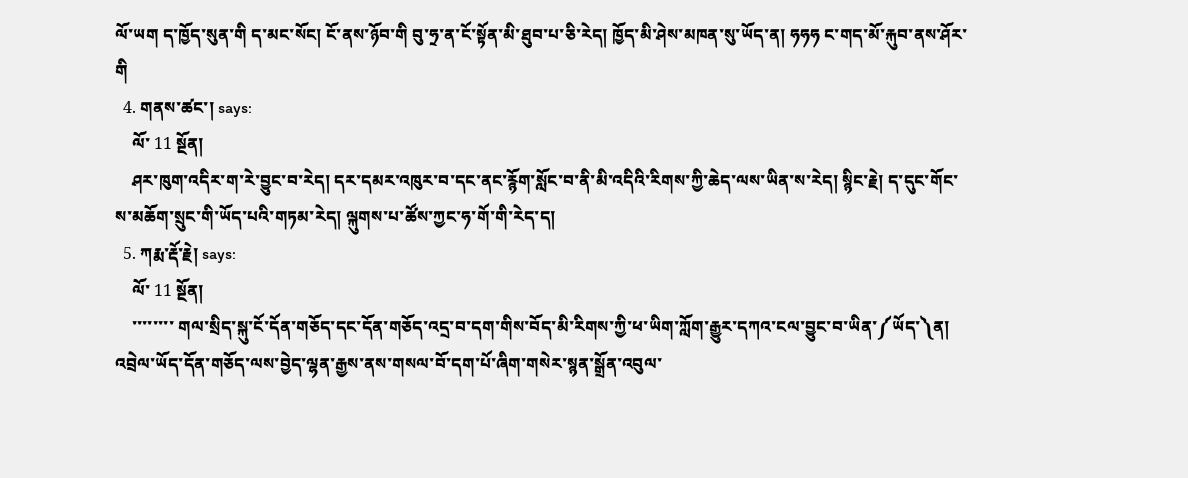ལོ་ཡག ད་ཁྱོད་སུན་གི ད་མང་སོང། ངོ་ནས་ཉོབ་གི བུ་ཧྲ་ན་ངོ་སྟོན་མི་ཐུབ་པ་ཅི་རེད། ཁྱོད་མི་ཤེས་མཁན་སུ་ཡོད་ན། ཧཧཧ ང་གད་མོ་རྐུབ་ནས་ཤོར་གི
  4. གནས་ཚང་། says:
    ལོ་ 11 སྔོན།
    ཤར་ཁུག་འདིར་ག་རེ་བྱུང་བ་རེད། དར་དམར་འཁུར་བ་དང་ནང་རྙོག་སློང་བ་ནི་མི་འདིའི་རིགས་ཀྱི་ཆེད་ལས་ཡིན་ས་རེད། སྙིང་རྗེ། ད་དུང་གོང་ས་མཆོག་སྲུང་གི་ཡོད་པའི་གཏམ་རེད། ལྐུགས་པ་ཚོས་ཀྱང་ཧ་གོ་གི་རེད་ད།
  5. ཀརྨ་རྡོ་རྗེ། says:
    ལོ་ 11 སྔོན།
    ་་་་་་་་ གལ་སྲིད་སྐུ་ངོ་དོན་གཅོད་དང་དོན་གཅོད་འདྲ་བ་དག་གིས་བོད་མི་རིགས་ཀྱི་ཕ་ཡིག་ཀློག་རྒྱུར་དཀའ་ངལ་བྱུང་བ་ཡིན་༼ཡོད་༽ན། འབྲེལ་ཡོད་དོན་གཅོད་ལས་བྱེད་ལྷན་རྒྱས་ནས་གསལ་བོ་དག་པོ་ཞིག་གསེར་སྙན་སྒྲོན་འབུལ་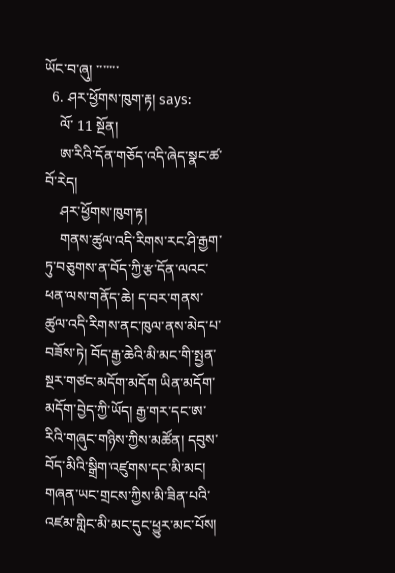ཡོང་བ་ཞུ། ་་་་་་་
  6. ཤར་ཕྱོགས་ཁུག་རྟ། says:
    ལོ་ 11 སྔོན།
    ཨ་རིའི་དོན་གཅོད་འདི་ཞེད་སྣང་ཚ་བོ་རེད།
    ཤར་ཕྱོགས་ཁུག་རྟ།
    གནས་ཚུལ་འདི་རིགས་རང་ཤི་རྒྱག་ཏུ་བཅུགས་ན་བོད་ཀྱི་རྩ་དོན་ལའང་ཕན་ལས་གནོད་ཆེ། ད་བར་གནས་ཚུལ་འདི་རིགས་ནང་ཁུལ་ནས་མེད་པ་བཟོས་ཏེ། བོད་རྒྱ་ཆེའི་མི་མང་གི་སྤྱན་སྔར་གཙང་མདོག་མདོག ཡིན་མདོག་མདོག་བྱེད་ཀྱི་ཡོད། རྒྱ་གར་དང་ཨ་རིའི་གཞུང་གཉིས་ཀྱིས་མཚོན། དབུས་བོད་མིའི་སྒྲིག་འཛུགས་དང་མི་མང། གཞན་ཡང་གྲངས་ཀྱིས་མི་ཟིན་པའི་འཛམ་གླིང་མི་མང་དུང་ཕྱུར་མང་པོས།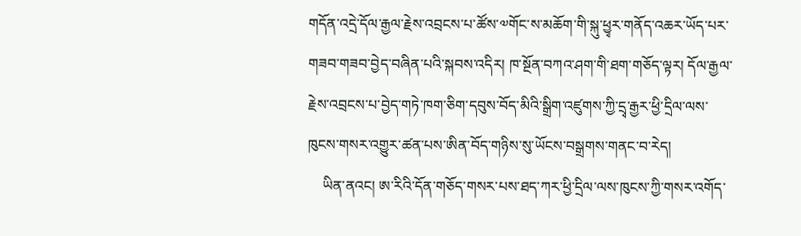གདོན་འདྲེ་དོལ་རྒྱལ་རྗེས་འབྲངས་པ་ཚོས་༧གོང་ས་མཆོག་གི་སྐུ་ཕྱྭར་གནོད་འཆར་ཡོད་པར་གཟབ་གཟབ་བྱེད་བཞིན་པའི་སྐབས་འདིར། ཁ་སྔོན་བཀའ་ཤག་གི་ཐག་གཅོད་ལྟར། དོལ་རྒྱལ་རྗེས་འབྲངས་པ་བྱེད་གཏེ་ཁག་ཅིག་དབུས་བོད་མིའི་སྒྲིག་འཛུགས་ཀྱི་དྲྭ་རྒྱར་ཕྱི་དྲིལ་ལས་ཁུངས་གསར་འགྱུར་ཚན་པས་ཨིན་བོད་གཉིས་སུ་ཡོངས་བསྒྲགས་གནང་བ་རེད།
    ཡིན་ནའང། ཨ་རིའི་དོན་གཅོད་གསར་པས་ཐད་ཀར་ཕྱི་དྲིལ་ལས་ཁུངས་ཀྱི་གསར་འགོད་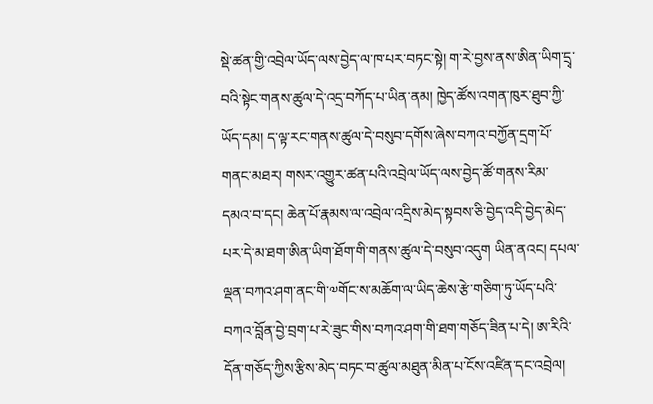སྡེ་ཚན་གྱི་འབྲེལ་ཡོད་ལས་བྱེད་ལ་ཁ་པར་བཏང་སྟེ། ག་རེ་བྱས་ནས་ཨིན་ཡིག་དྲྭ་བའི་སྟེང་གནས་ཚུལ་དེ་འདྲ་བཀོད་པ་ཡིན་ནམ། ཁྱེད་ཚོས་འགན་ཁུར་ཐུབ་ཀྱི་ཡོད་དམ། ད་ལྟ་རང་གནས་ཚུལ་དེ་བསུབ་དགོས་ཞེས་བཀའ་བཀྱོན་དྲག་པོ་གནང་མཐར། གསར་འགྱུར་ཚན་པའི་འབྲེལ་ཡོད་ལས་བྱེད་ཚོ་གནས་རིམ་དམའ་བ་དང། ཆེན་པོ་རྣམས་ལ་འབྲེལ་འདྲིས་མེད་སྟབས་ཅི་བྱེད་འདི་བྱེད་མེད་པར་དེ་མ་ཐག་ཨིན་ཡིག་ཐོག་གི་གནས་ཚུལ་དེ་བསུབ་འདུག ཡིན་ནའང། དཔལ་ལྡན་བཀའ་ཤག་ནང་གི་༧གོང་ས་མཆོག་ལ་ཡིད་ཆེས་རྩེ་གཅིག་ཏུ་ཡོད་པའི་བཀའ་བློན་བྱེ་བྲག་པ་རེ་ཟུང་གིས་བཀའ་ཤག་གི་ཐག་གཅོད་ཟིན་པ་དེ། ཨ་རིའི་དོན་གཅོད་ཀྱིས་རྩིས་མེད་བཏང་བ་ཚུལ་མཐུན་མིན་པ་ངོས་འཛིན་དང་འབྲེལ།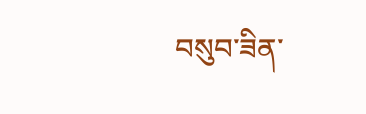བསུབ་ཟིན་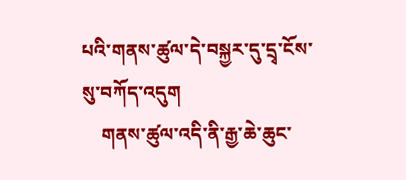པའི་གནས་ཚུལ་དེ་བསྐྱར་དུ་དྲྭ་ངོས་སུ་བཀོད་འདུག
    གནས་ཚུལ་འདི་ནི་རྒྱ་ཆེ་ཆུང་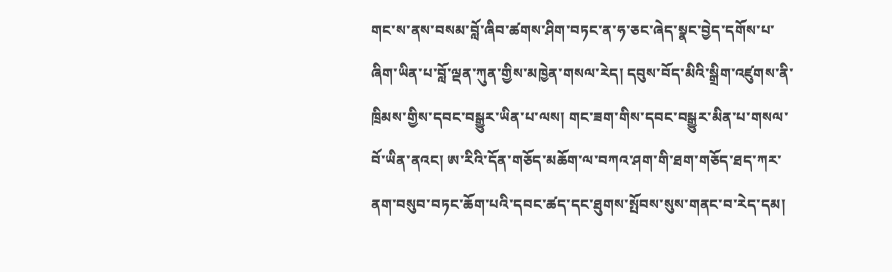གང་ས་ནས་བསམ་བློ་ཞིབ་ཚགས་ཤིག་བཏང་ན་ཧ་ཅང་ཞེད་སྣང་བྱེད་དགོས་པ་ཞིག་ཡིན་པ་བློ་ལྡན་ཀུན་གྱིས་མཁྱེན་གསལ་རེད། དབུས་བོད་མིའི་སྒྲིག་འཛུགས་ནི་ཁྲིམས་གྱིས་དབང་བསྒྱུར་ཡིན་པ་ལས། གང་ཟག་གིས་དབང་བསྒྱུར་མིན་པ་གསལ་བོ་ཡིན་ནའང། ཨ་རིའི་དོན་གཅོད་མཆོག་ལ་བཀའ་ཤག་གི་ཐག་གཅོད་ཐད་ཀར་ནག་བསུབ་བཏང་ཆོག་པའི་དབང་ཚད་དང་ཐུགས་སྤོབས་སུས་གནང་བ་རེད་དམ།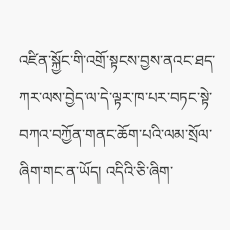འཛིན་སྐྱོང་གི་འགྲོ་སྟངས་བྱས་ནའང་ཐད་ཀར་ལས་བྱེད་ལ་དེ་ལྟར་ཁ་པར་བཏང་སྟེ་བཀའ་བཀྱོན་གནང་ཆོག་པའི་ལམ་སྲོལ་ཞིག་གང་ན་ཡོད། འདིའི་ཅི་ཞིག་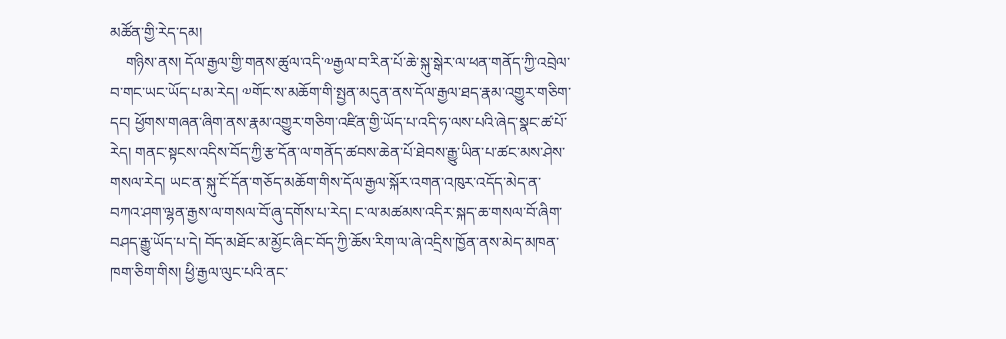མཚོན་གྱི་རེད་དམ།
    གཉིས་ནས། དོལ་རྒྱལ་གྱི་གནས་ཚུལ་འདི་༧རྒྱལ་བ་རིན་པོ་ཆེ་སྐུ་སྒེར་ལ་ཕན་གནོད་ཀྱི་འབྲེལ་བ་གང་ཡང་ཡོད་པ་མ་རེད། ༧གོང་ས་མཆོག་གི་སྤྱན་མདུན་ནས་དོལ་རྒྱལ་ཐད་རྣམ་འགྱུར་གཅིག་དང། ཕྱོགས་གཞན་ཞིག་ནས་རྣམ་འགྱུར་གཅིག་འཛིན་གྱི་ཡོད་པ་འདི་ཧ་ལས་པའི་ཞེད་སྣང་ཚ་པོ་རེད། གནང་སྟངས་འདིས་བོད་ཀྱི་རྩ་དོན་ལ་གནོད་ཚབས་ཆེན་པོ་ཐེབས་རྒྱུ་ཡིན་པ་ཚང་མས་ཤེས་གསལ་རེད། ཡང་ན་སྐུ་ངོ་དོན་གཅོད་མཆོག་གིས་དོལ་རྒྱལ་སྐོར་འགན་འཁུར་འདོད་མེད་ན་བཀའ་ཤག་ལྷན་རྒྱས་ལ་གསལ་བོ་ཞུ་དགོས་པ་རེད། ང་ལ་མཚམས་འདིར་སྐད་ཆ་གསལ་བོ་ཞིག་བཤད་རྒྱུ་ཡོད་པ་དེ། བོད་མཐོང་མ་མྱོང་ཞིང་བོད་ཀྱི་ཆོས་རིག་ལ་ཞེ་འདྲིས་ཁྱོན་ནས་མེད་མཁན་ཁག་ཅིག་གིས། ཕྱི་རྒྱལ་ལུང་པའི་ནང་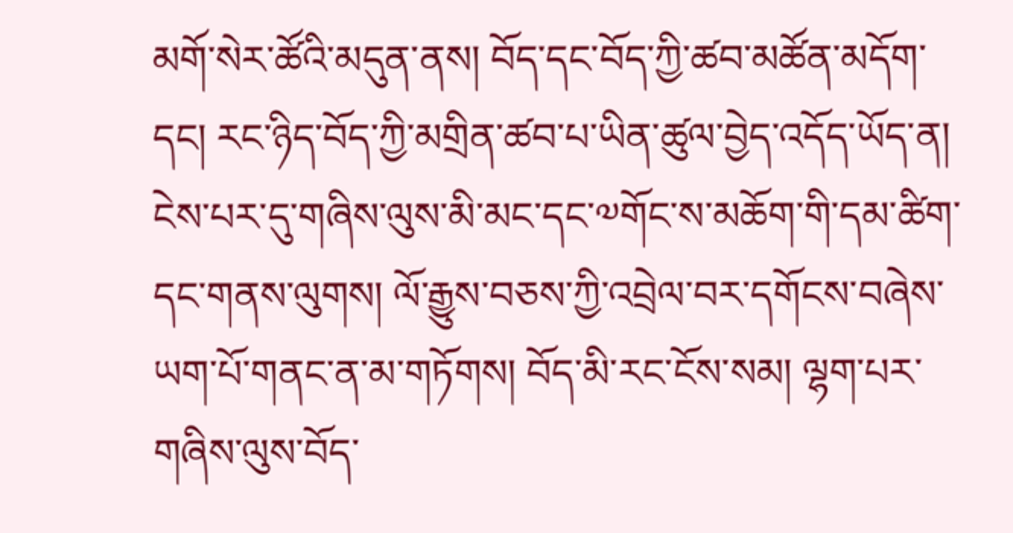མགོ་སེར་ཚོའི་མདུན་ནས། བོད་དང་བོད་ཀྱི་ཚབ་མཚོན་མདོག་དང། རང་ཉིད་བོད་ཀྱི་མགྲིན་ཚབ་པ་ཡིན་ཚུལ་བྱེད་འདོད་ཡོད་ན། ངེས་པར་དུ་གཞིས་ལུས་མི་མང་དང་༧གོང་ས་མཆོག་གི་དམ་ཚིག་དང་གནས་ལུགས། ལོ་རྒྱུས་བཅས་ཀྱི་འབྲེལ་བར་དགོངས་བཞེས་ཡག་པོ་གནང་ན་མ་གཏོགས། བོད་མི་རང་ངོས་སམ། ལྷག་པར་གཞིས་ལུས་བོད་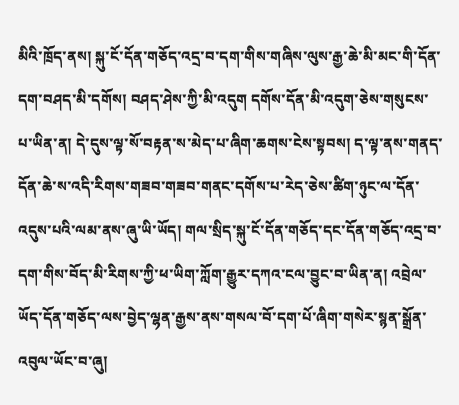མིའི་ཁྲོད་ནས། སྐུ་ངོ་དོན་གཅོད་འདྲ་བ་དག་གིས་གཞིས་ལུས་རྒྱ་ཆེ་མི་མང་གི་དོན་དག་བཤད་མི་དགོས། བཤད་ཤེས་ཀྱི་མི་འདུག དགོས་དོན་མི་འདུག་ཅེས་གསུངས་པ་ཡིན་ན། དེ་དུས་ལྟ་སོ་བརྟན་ས་མེད་པ་ཞིག་ཆགས་ངེས་སྟབས། ད་ལྟ་ནས་གནད་དོན་ཆེ་ས་འདི་རིགས་གཟབ་གཟབ་གནང་དགོས་པ་རེད་ཅེས་ཚིག་ཉུང་ལ་དོན་འདུས་པའི་ལམ་ནས་ཞུ་ཡི་ཡོད། གལ་སྲིད་སྐུ་ངོ་དོན་གཅོད་དང་དོན་གཅོད་འདྲ་བ་དག་གིས་བོད་མི་རིགས་ཀྱི་ཕ་ཡིག་ཀློག་རྒྱུར་དཀའ་ངལ་བྱུང་བ་ཡིན་ན། འབྲེལ་ཡོད་དོན་གཅོད་ལས་བྱེད་ལྷན་རྒྱས་ནས་གསལ་བོ་དག་པོ་ཞིག་གསེར་སྙན་སྒྲོན་འབུལ་ཡོང་བ་ཞུ།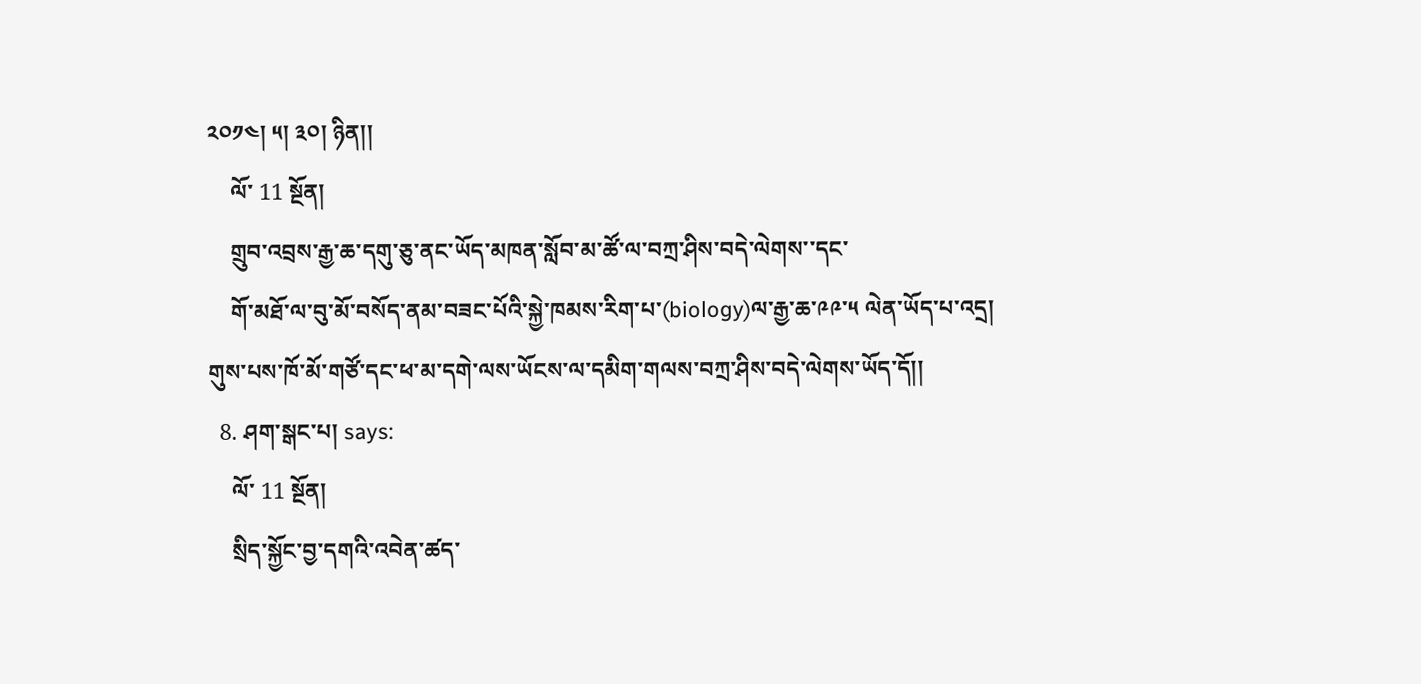༢༠༡༤། ༥། ༣༠། ཉིན།།
    ལོ་ 11 སྔོན།
    གྲུབ་འབྲས་རྒྱ་ཆ་དགུ་ཅུ་ནང་ཡོད་མཁན་སློབ་མ་ཚོ་ལ་བཀྲ་ཤིས་བདེ་ལེགས་་དང་
    གོ་མཐོ་ལ་བུ་མོ་བསོད་ནམ་བཟང་པོའི་སྐྱེ་ཁམས་རིག་པ་(biology)ལ་རྒྱ་ཆ་༩༩་༥ ལེན་ཡོད་པ་འདྲ། གུས་པས་ཁོ་མོ་གཙོ་དང་ཕ་མ་དགེ་ལས་ཡོངས་ལ་དམིག་གལས་བཀྲ་ཤིས་བདེ་ལེགས་ཡོད་དོ།།
  8. ཤག་སྒང་པ། says:
    ལོ་ 11 སྔོན།
    སྲིད་སྐྱོང་བྱ་དགའི་འབེན་ཚད་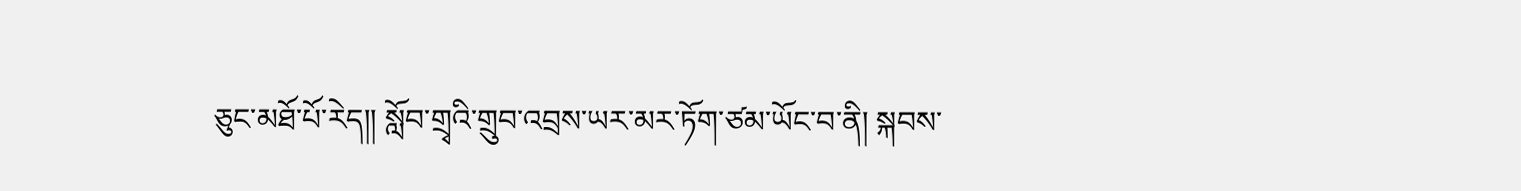ཅུང་མཐོ་པོ་རེད།། སློབ་གྲྭའི་གྲུབ་འབྲས་ཡར་མར་ཏོག་ཙམ་ཡོང་བ་ནི། སྐབས་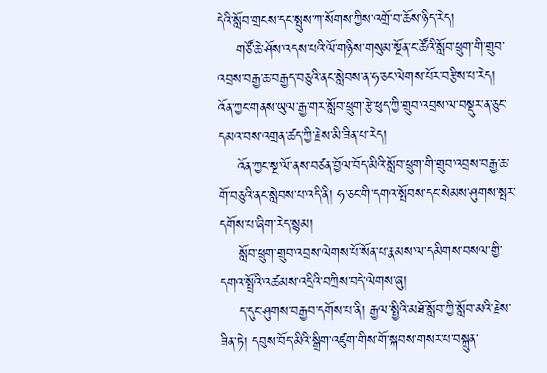དེའི་སློབ་གྲངས་དང་སྤུས་ཀ་སོགས་ཀྱིས་འགྲོ་བ་ཆོས་ཉིད་རེད།
    གཙོ་ཆེ་ཤོས་འདས་པའི་ལོ་གཉིས་གསུམ་སྔོན་ང་ཚོའི་སློབ་ཕྲུག་གི་གྲུབ་འབྲས་བརྒྱ་ཆ་བརྒྱད་བཅུའི་ནང་སླེབས་ན་ཧ་ཅང་ལེགས་པོར་བརྩིས་པ་རེད། འོན་ཀྱང་གནས་ཡུལ་རྒྱ་གར་སློབ་ཕྲུག་རྩེ་ཕུད་ཀྱི་གྲུབ་འབྲས་ལ་བསྡུར་ན་ཅུང་དམའ་བས་འགྲན་ཚད་ཀྱི་རྗེས་མི་ཟིན་པ་རེད།
    འོན་ཀྱང་སྔ་ལོ་ནས་བཙན་བྱོལ་བོད་མིའི་སློབ་ཕྲུག་གི་གྲུབ་འབྲས་བརྒྱ་ཆ་གོ་བཅུའི་ནང་སླེབས་པ་འདི་ནི། ཧ་ཅང་གི་དགའ་སྤོབས་དང་སེམས་ཤུགས་སྤར་དགོས་པ་ཞིག་རེད་སྙམ།
    སློབ་ཕྲུག་གྲུབ་འབྲས་ལེགས་པོ་སོན་པ་རྣམས་ལ་དམིགས་བསལ་གྱི་དགའ་སྤྲོའི་འཚམས་འདྲིའི་བཀྲིས་བདེ་ལེགས་ཞུ།
    ད་དུང་ཤུགས་བརྒྱབ་དགོས་པ་ནི། རྒྱལ་སྤྱིའི་མཐོ་སློབ་ཀྱི་སློབ་མའི་རྗེས་ཟིན་ཏེ། དབུས་བོད་མིའི་སྒྲིག་འཛུག་གིས་གོ་སྐབས་གསར་པ་བསྐྲུན་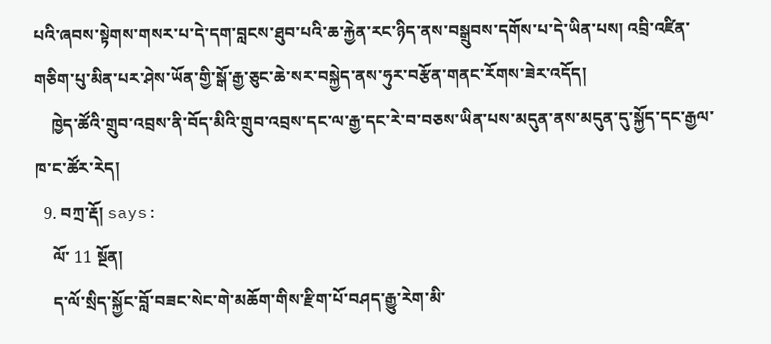པའི་ཞབས་སྟེགས་གསར་པ་དེ་དག་བླངས་ཐུབ་པའི་ཆ་རྐྱེན་རང་ཉིད་ནས་བསྒྲུབས་དགོས་པ་དེ་ཡིན་པས། འབྲི་འཛིན་གཅིག་པུ་མིན་པར་ཤེས་ཡོན་གྱི་སྒོ་རྒྱ་ཅུང་ཆེ་སར་བསྐྱེད་ནས་ཧུར་བརྩོན་གནང་རོགས་ཟེར་འདོད།
    ཁྱེད་ཚོའི་གྲུབ་འབྲས་ནི་བོད་མིའི་གྲུབ་འབྲས་དང་ལ་རྒྱ་དང་རེ་བ་བཅས་ཡིན་པས་མདུན་ནས་མདུན་དུ་སྐྱོད་དང་རྒྱལ་ཁ་ང་ཚོར་རེད།
  9. བཀྲ་རྡོ། says:
    ལོ་ 11 སྔོན།
    ད་ལོ་སྲིད་སྐྱོང་བློ་བཟང་སེང་གེ་མཆོག་གིས་རྫིག་པོ་བཤད་རྒྱུ་རེག་མི་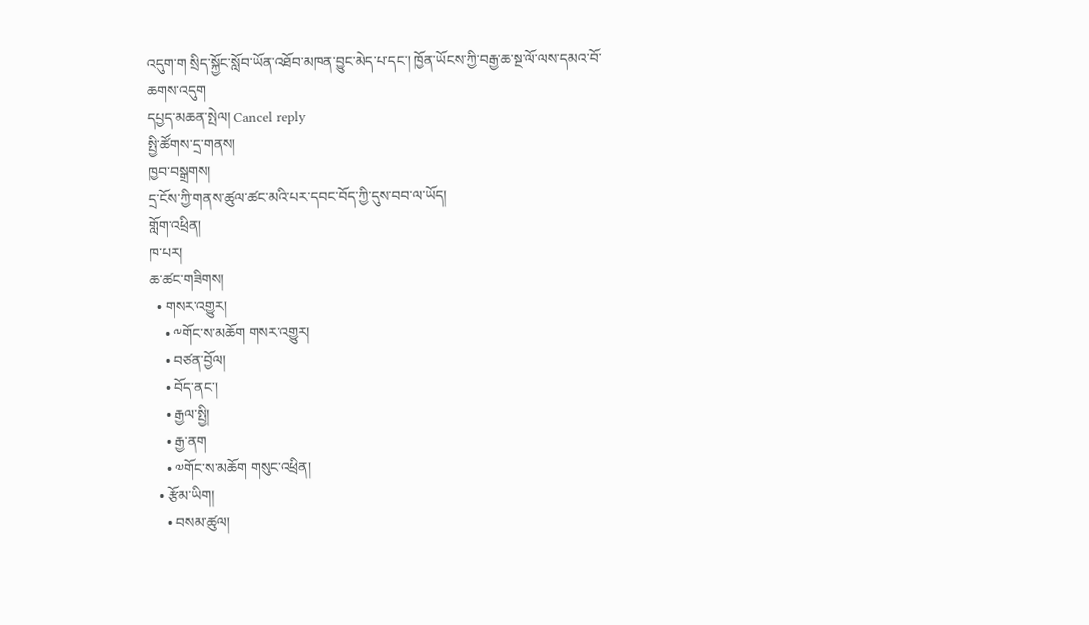འདུག་ག སྲིད་སྐྱོང་སློབ་ཡོན་འཐོབ་མཁན་བྱུང་མེད་པ་དང་། ཁྱོན་ཡོངས་ཀྱི་བརྒྱ་ཆ་སྔ་ལོ་ལས་དམའ་བོ་ཆགས་འདུག
དཔྱད་མཆན་སྤེལ། Cancel reply
སྤྱི་ཚོགས་དྲ་གནས།
ཁྱབ་བསྒྲགས།
དྲ་ངོས་ཀྱི་གནས་ཚུལ་ཚང་མའི་པར་དབང་བོད་ཀྱི་དུས་བབ་ལ་ཡོད།
གློག་འཕྲིན།
ཁ་པར།
ཆ་ཚང་གཟིགས།
  • གསར་འགྱུར།
    • ༸གོང་ས་མཆོག གསར་འགྱུར།
    • བཙན་བྱོལ།
    • བོད་ནང་།
    • རྒྱལ་སྤྱི།
    • རྒྱ་ནག
    • ༧གོང་ས་མཆོག གསུང་འཕྲིན།
  • རྩོམ་ཡིག།
    • བསམ་ཚུལ།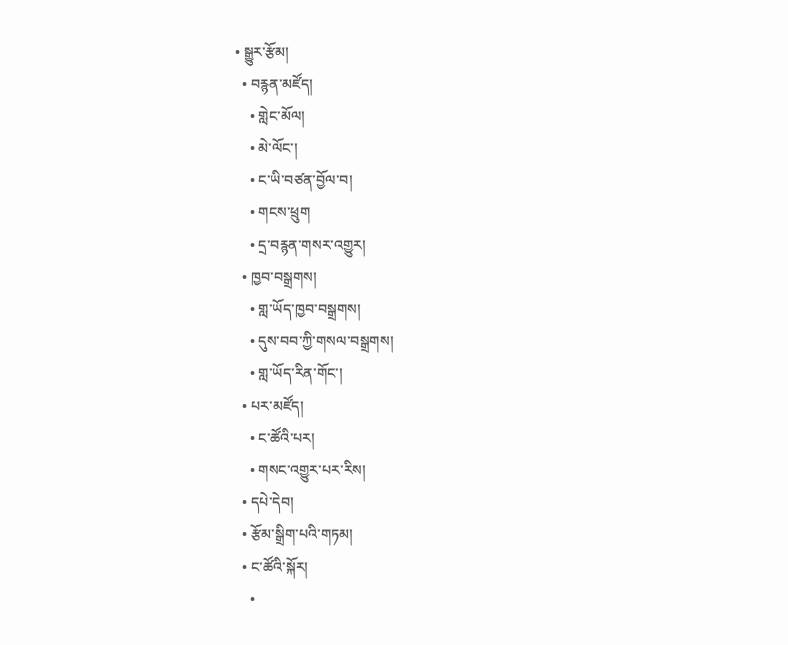• སྒྱུར་རྩོམ།
  • བརྙན་མཛོད།
    • གླེང་མོལ།
    • མེ་ལོང་།
    • ང་ཡི་བཙན་བྱོལ་བ།
    • གངས་ཕྲུག
    • དྲ་བརྙན་གསར་འགྱུར།
  • ཁྱབ་བསྒྲགས།
    • གླ་ཡོད་ཁྱབ་བསྒྲགས།
    • དུས་བབ་ཀྱི་གསལ་བསྒྲགས།
    • གླ་ཡོད་རིན་གོང་།
  • པར་མཛོད།
    • ང་ཚོའི་པར།
    • གསང་འགྱུར་པར་རིས།
  • དཔེ་དེབ།
  • རྩོམ་སྒྲིག་པའི་གཏམ།
  • ང་ཚོའི་སྐོར།
    •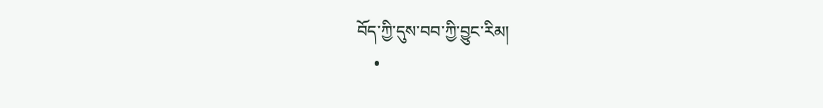བོད་ཀྱི་དུས་བབ་ཀྱི་བྱུང་རིམ།
    •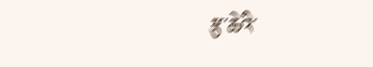རྩ་ཆེའི་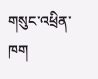གསུང་འཕྲིན་ཁག